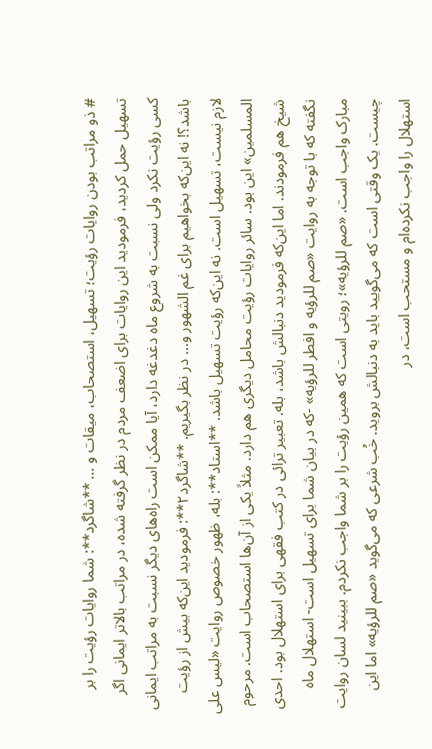# ذو مراتب بودن روایات رؤیت؛ تسهیل، استصحاب، میقات و … **شاگرد**: شما روایات رؤیت را بر تسهیل حمل کردید، فرمودید این روایات برای اضعف مردم در نظر گرفته شده، در مراتب بالاتر ایمانی اگر کسی رؤیت نکرد ولی نسبت به شروع ماه دغدغه دارد، آیا ممکن است راه‌های دیگر نسبت به مراتب ایمانی باشد؟! نه این‌که بخواهیم برای غم الشهور و… در نظر بگیریم. **شاگرد٢**: فرمودید این‌که بیش از رؤیت لازم نیست، تسهیل است. نه این‌که رؤیت تسهیل باشد. **استاد**: بله، ظهور خصوص روایت «لیس علی المسلمین» این بود. سائر روایات رؤیت محامل دیگری هم دارد. مثلاً یکی از آن‌ها استصحاب است. مرحوم شیخ هم فرمودند. اما این‌که فرمودید دنبالش باشد، بله. تعبیر ترائی در کتب فقهی برای استهلال بود. احدی نگفته که با توجه به روایت «صم للرؤیه و افطر للرؤیه» -که در بیان شما برای تسهیل است- استهلال ماه مبارک واجب است. «صم للرؤیه»؛ رویتی است که همین رؤیت را بر شما واجب نکردم. ببینید لسان روایت چیست. یک وقتی است که می‌گویید باید به دنبالش بروید. خُب شرعی که می‌گوید «صم للرؤیه» اما این استهلال را واجب نکرده‌ام و مستحب است، در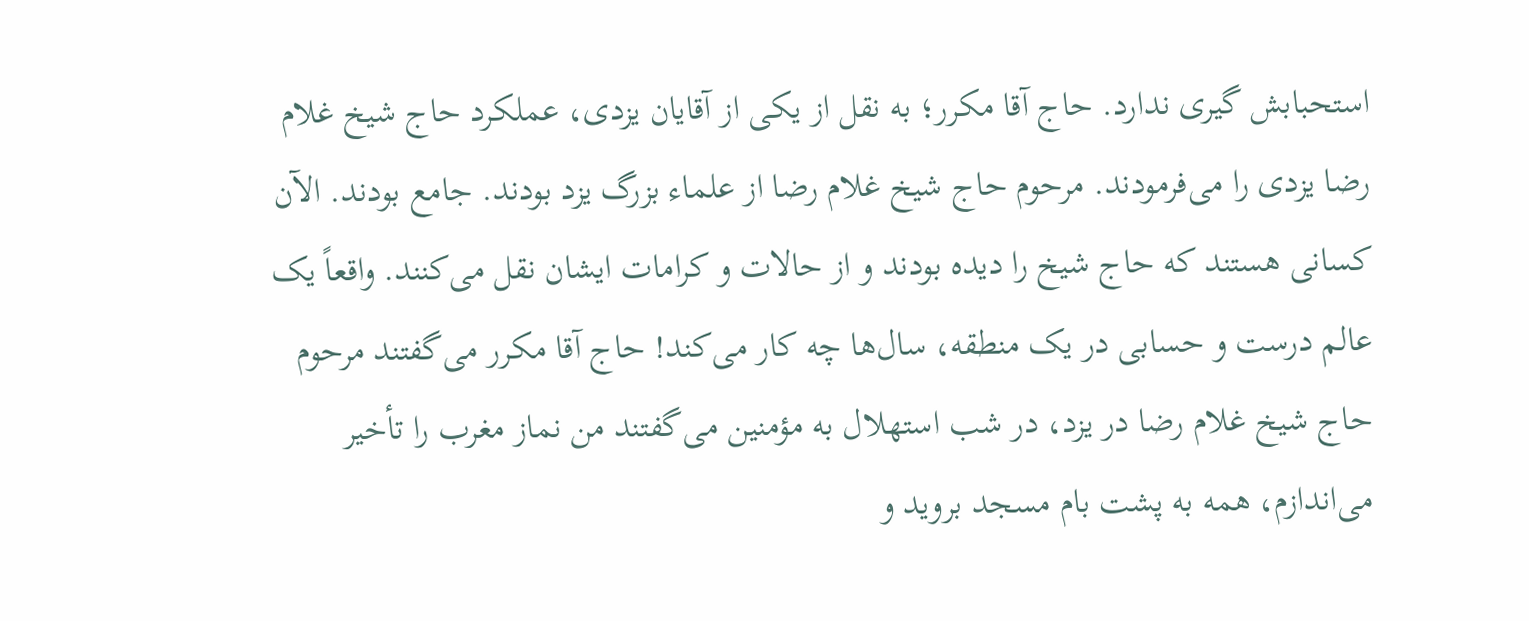استحبابش گیری ندارد. حاج آقا مکرر؛ به نقل از یکی از آقایان یزدی، عملکرد حاج شیخ غلام رضا یزدی را می‌فرمودند. مرحوم حاج شیخ غلام رضا از علماء بزرگ یزد بودند. جامع بودند. الآن کسانی هستند که حاج شیخ را دیده بودند و از حالات و کرامات ایشان نقل می‌کنند. واقعاً یک عالم درست و حسابی در یک منطقه، سال‌ها چه کار می‌کند! حاج آقا مکرر می‌گفتند مرحوم حاج شیخ غلام رضا در یزد، در شب استهلال به مؤمنین می‌گفتند من نماز مغرب را تأخیر می‌اندازم، همه به پشت بام مسجد بروید و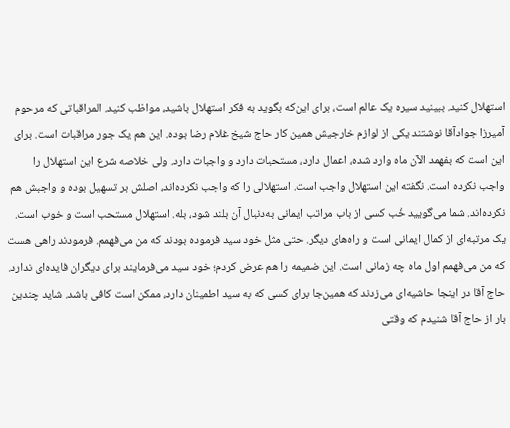استهلال کنید. ببینید سیره یک عالم است، برای این‌که بگوید به فکر استهلال باشید، مواظب کنید. المراقباتی که مرحوم آمیرزا جوادآقا نوشتند یکی از لوازم خارجیش همین کار حاج شیخ غلام رضا بوده. این هم یک جور مراقبات است. برای این است که بفهمد الآن ماه وارد شده، اعمال دارد، مستحبات دارد و واجبات دارد. ولی خلاصه شرع این استهلال را واجب نکرده است. نگفته این استهلال واجب است. استهلالی را که واجب نکرده‌اند، اصلش بر تسهیل بوده و واجبش هم نکرده‌اند. شما می‌گویید خُب کسی از باب مراتب ایمانی به‌دنبال آن بلند شود، بله. استهلال مستحب است و خوب است. یک مرتبه‌ای از کمال ایمانی است و راه‌های دیگر. حتی مثل خود سید فرموده بودند که من می‌فهمم. فرمودند راهی هست که من می‌فهمم اول ماه چه زمانی است. این ضمیمه را هم عرض کردم؛ خود سید می‌فرمایند برای دیگران فایده‌ای ندارد. حاج آقا در اینجا حاشیه‌ای می‌زدند که همین‌جا برای کسی که به سید اطمینان دارد، ممکن است کافی باشد. شاید چندین بار از حاج آقا شنیدم که وقتی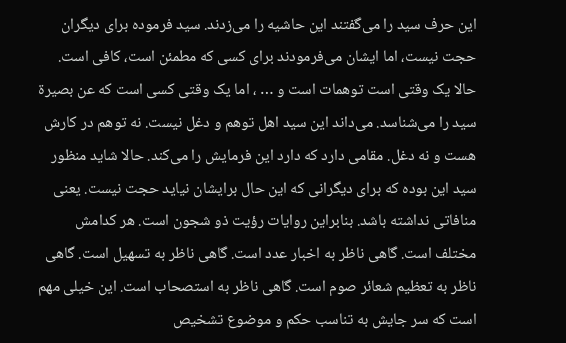این حرف سید را می‌گفتند این حاشیه را می‌زدند. سید فرموده برای دیگران حجت نیست، اما ایشان می‌فرمودند برای کسی که مطمئن است، کافی است. حالا یک وقتی است توهمات است و … ، اما یک وقتی کسی است که عن بصیرة سید را می‌شناسد. می‌داند این سید اهل توهم و دغل نیست. نه توهم در کارش هست و نه دغل. مقامی دارد که دارد این فرمایش را می‌کند. حالا شاید منظور سید این بوده که برای دیگرانی که این حال برایشان نیاید حجت نیست. یعنی منافاتی نداشته باشد. بنابراین روایات رؤیت ذو شجون است. هر کدامش مختلف است. گاهی ناظر به اخبار عدد است. گاهی ناظر به تسهیل است. گاهی ناظر به تعظیم شعائر صوم است. گاهی ناظر به استصحاب است. این خیلی مهم است که سر جایش به تناسب حکم و موضوع تشخیص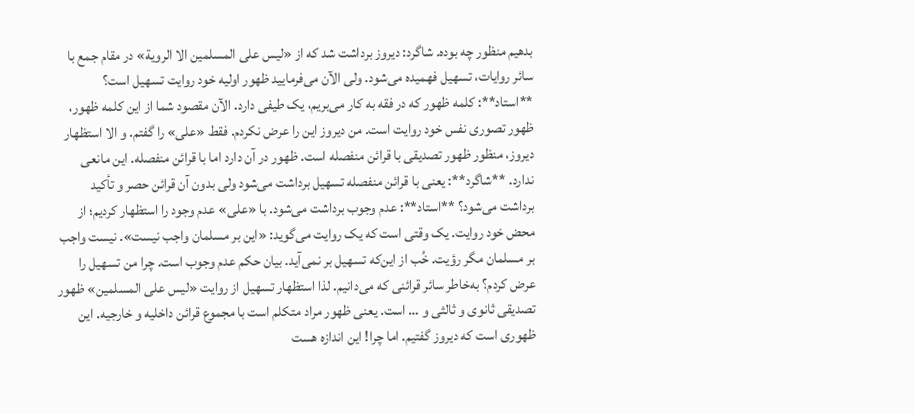بدهیم منظور چه بوده. شاگرد: دیروز برداشت شد که از «لیس علی المسلمین الا الرویة» در مقام جمع با سائر روایات، تسهیل فهمیده می‌شود. ولی الآن می‌فرمایید ظهور اولیه خود روایت تسهیل است؟ **استاد**: کلمه ظهور که در فقه به کار می‌بریم، یک طیفی دارد. الآن مقصود شما از این کلمه ظهور، ظهور تصوری نفس خود روایت است. من دیروز این را عرض نکردم. فقط «علی» را گفتم. و الا استظهار دیروز، منظور ظهور تصدیقی با قرائن منفصله است. ظهور در آن دارد اما با قرائن منفصله. این مانعی ندارد. **شاگرد**: یعنی با قرائن منفصله تسهیل برداشت می‌شود ولی بدون آن قرائن حصر و تأکید برداشت می‌شود؟ **استاد**: عدم وجوب برداشت می‌شود. با «علی» عدم وجود را استظهار کردیم؛ از محض خود روایت. یک وقتی است که یک روایت می‌گوید: «این بر مسلمان واجب نیست». نیست واجب بر مسلمان مگر رؤیت. خُب از این‌که تسهیل بر نمی‌آید. بیان حکم عدم وجوب است. چرا من تسهیل را عرض کردم؟ به‌خاطر سائر قرائنی که می‌دانیم. لذا استظهار تسهیل از روایت «لیس علی المسلمین» ظهور تصدیقی ثانوی و ثالثی و … است. یعنی ظهور مراد متکلم است با مجموع قرائن داخلیه و خارجیه. این ظهوری است که دیروز گفتیم. اما چرا! این اندازه هست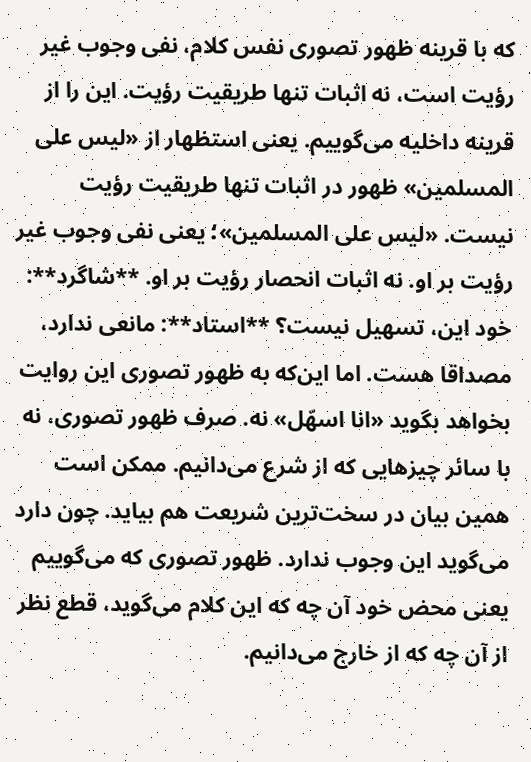که با قرینه ظهور تصوری نفس کلام، نفی وجوب غیر رؤیت است، نه اثبات تنها طریقیت رؤیت. این را از قرینه داخلیه می‌گوییم. یعنی استظهار از «لیس علی المسلمین» ظهور در اثبات تنها طریقیت رؤیت نیست. «لیس علی المسلمین»؛ یعنی نفی وجوب غیر رؤیت بر او. نه اثبات انحصار رؤیت بر او. **شاگرد**: خود این، تسهیل نیست؟ **استاد**: مانعی ندارد، مصداقا هست. اما این‌که به ظهور تصوری این روایت بخواهد بگوید «انا اسهّل» نه. صرف ظهور تصوری، نه با سائر چیزهایی که از شرع می‌دانیم. ممکن است همین بیان در سخت‌ترین شریعت هم بیاید. چون دارد می‌گوید این وجوب ندارد. ظهور تصوری که می‌گوییم یعنی محض خود آن چه که این کلام می‌گوید، قطع نظر از آن چه که از خارج می‌دانیم.